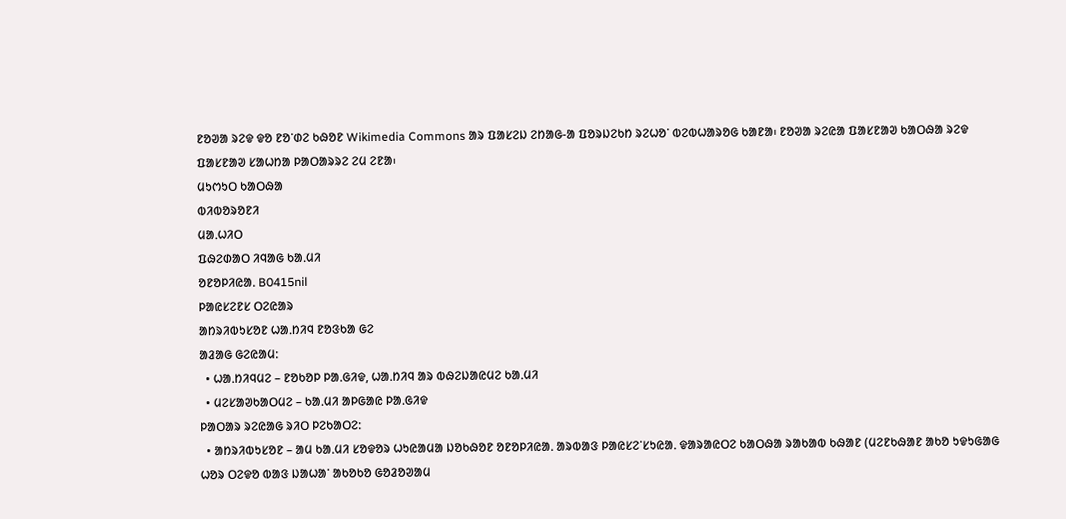ᱱᱚᱣᱟ ᱨᱮᱫ ᱫᱚ ᱱᱚᱸᱰᱮ ᱠᱷᱚᱱ Wikimedia Commons ᱟᱨ ᱯᱟᱥᱮᱡ ᱮᱴᱟᱜ-ᱟ ᱯᱚᱨᱡᱮᱠᱴ ᱨᱮᱦᱚᱸ ᱵᱮᱵᱦᱟᱨᱚᱜ ᱠᱟᱱᱟ᱾ ᱱᱚᱣᱟ ᱨᱮᱭᱟ ᱯᱟᱥᱱᱟᱣ ᱠᱟᱛᱷᱟ ᱨᱮᱫ ᱯᱟᱥᱱᱟᱣ ᱥᱟᱦᱴᱟ ᱞᱟᱛᱟᱨᱨᱮ ᱮᱢ ᱮᱱᱟ᱾
ᱢᱩᱬᱩᱛ ᱠᱟᱛᱷᱟ
ᱵᱤᱵᱚᱨᱚᱱᱤ
ᱢᱟᱹᱦᱤᱛ
ᱯᱷᱮᱰᱟᱛ ᱤᱧᱟᱜ ᱠᱟᱹᱢᱤ
ᱚᱱᱚᱞᱤᱭᱟᱹ B0415nil
ᱞᱟᱭᱥᱮᱱᱥ ᱛᱮᱭᱟᱨ
ᱟᱴᱨᱤᱵᱩᱥᱚᱱ ᱦᱟᱹᱴᱤᱧ ᱱᱚᱝᱠᱟ ᱜᱮ
ᱟᱲᱟᱜ ᱜᱮᱭᱟᱢ:
  • ᱦᱟᱹᱴᱤᱧᱢᱮ – ᱱᱚᱠᱚᱞ ᱞᱟᱹᱜᱤᱫ, ᱦᱟᱹᱴᱤᱧ ᱟᱨ ᱵᱷᱮᱡᱟᱭᱢᱮ ᱠᱟᱹᱢᱤ
  • ᱢᱮᱥᱟᱣᱠᱟᱛᱢᱮ – ᱠᱟᱹᱢᱤ ᱟᱞᱜᱟᱭ ᱞᱟᱹᱜᱤᱫ
ᱞᱟᱛᱟᱨ ᱨᱮᱭᱟᱜ ᱨᱤᱛ ᱞᱮᱠᱟᱛᱮ:
  • ᱟᱴᱨᱤᱵᱩᱥᱚᱱ – ᱟᱢ ᱠᱟᱹᱢᱤ ᱥᱚᱫᱚᱨ ᱦᱩᱭᱟᱢᱟ ᱡᱚᱠᱷᱚᱱ ᱚᱱᱚᱞᱤᱭᱟᱹ ᱟᱨᱵᱟᱝ ᱞᱟᱭᱥᱮᱸᱥᱩᱭᱟᱹ ᱫᱟᱨᱟᱭᱛᱮ ᱠᱟᱛᱷᱟ ᱨᱟᱠᱟᱵ ᱠᱷᱟᱱ (ᱢᱮᱱᱠᱷᱟᱱ ᱟᱠᱚ ᱩᱫᱩᱜᱟᱜ ᱦᱚᱨ ᱛᱮᱫᱚ ᱵᱟᱝ ᱡᱟᱦᱟᱸ ᱟᱠᱚᱠᱚ ᱜᱚᱲᱚᱣᱟᱢ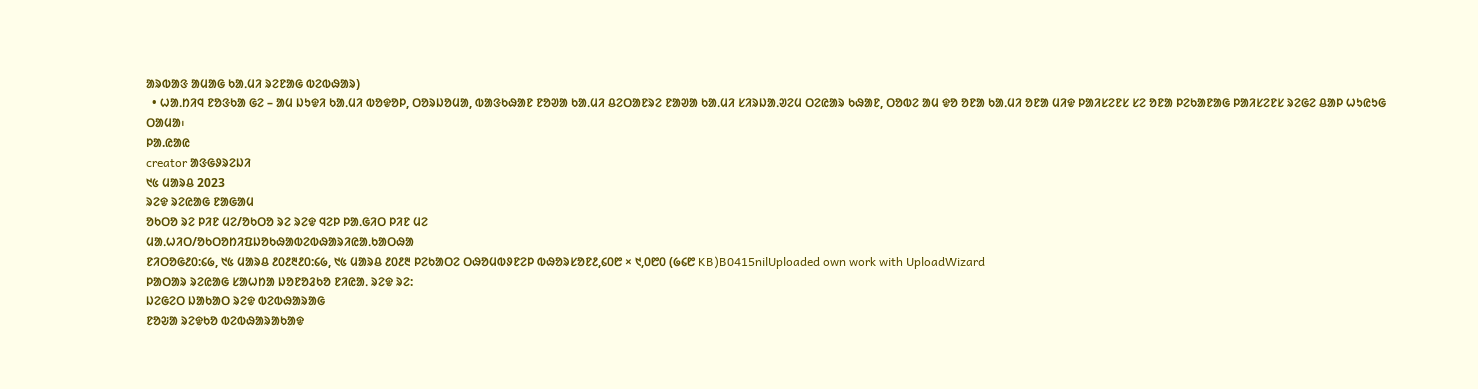ᱟᱨᱵᱟᱝ ᱟᱢᱟᱜ ᱠᱟᱹᱢᱤ ᱨᱮᱱᱟᱜ ᱵᱮᱵᱷᱟᱨ)
  • ᱦᱟᱹᱴᱤᱧ ᱱᱚᱝᱠᱟ ᱜᱮ – ᱟᱢ ᱡᱩᱫᱤ ᱠᱟᱹᱢᱤ ᱵᱚᱫᱚᱞ, ᱛᱚᱨᱡᱚᱢᱟ, ᱵᱟᱝᱠᱷᱟᱱ ᱱᱚᱣᱟ ᱠᱟᱹᱢᱤ ᱪᱮᱛᱟᱱᱨᱮ ᱱᱟᱣᱟ ᱠᱟᱹᱢᱤ ᱥᱤᱨᱡᱟᱹᱣᱮᱢ ᱛᱮᱭᱟᱨ ᱠᱷᱟᱱ, ᱛᱚᱵᱮ ᱟᱢ ᱫᱚ ᱚᱱᱟ ᱠᱟᱹᱢᱤ ᱚᱱᱟ ᱢᱤᱫ ᱞᱟᱤᱥᱮᱱᱥ ᱥᱮ ᱚᱱᱟ ᱞᱮᱠᱟᱱᱟᱜ ᱞᱟᱤᱥᱮᱱᱥ ᱨᱮᱜᱮ ᱪᱟᱞ ᱦᱩᱭᱩᱜ ᱛᱟᱢᱟ᱾
ᱞᱟ.ᱭᱟᱭ
creator ᱟᱝᱜᱽᱨᱮᱡᱤ
᱑᱕ ᱢᱟᱨᱪ 2023
ᱨᱮᱫ ᱨᱮᱭᱟᱜ ᱱᱟᱜᱟᱢ
ᱚᱠᱛᱚ ᱨᱮ ᱞᱤᱱ ᱢᱮ/ᱚᱠᱛᱚ ᱨᱮ ᱨᱮᱫ ᱧᱮᱞ ᱞᱟᱹᱜᱤᱛ ᱞᱤᱱ ᱢᱮ
ᱢᱟᱹᱦᱤᱛ/ᱚᱠᱛᱚᱴᱤᱯᱡᱚᱠᱷᱟᱵᱮᱵᱷᱟᱨᱤᱭᱟᱹᱠᱟᱛᱷᱟ
ᱱᱤᱛᱚᱜ᱒᱐:᱔᱙, ᱑᱕ ᱢᱟᱨᱪ ᱒᱐᱒᱓᱒᱐:᱔᱙, ᱑᱕ ᱢᱟᱨᱪ ᱒᱐᱒᱓ ᱞᱮᱠᱟᱛᱮ ᱛᱷᱚᱢᱵᱽᱱᱮᱞ ᱵᱷᱚᱨᱥᱚᱱ᱒,᱔᱐᱘ × ᱑,᱐᱘᱐ (᱙᱔᱘ KB)B0415nilUploaded own work with UploadWizard
ᱞᱟᱛᱟᱨ ᱨᱮᱭᱟᱜ ᱥᱟᱦᱴᱟ ᱡᱚᱱᱚᱲᱠᱚ ᱱᱤᱭᱟᱹ ᱨᱮᱫ ᱨᱮ:
ᱡᱮᱜᱮᱛ ᱡᱟᱠᱟᱛ ᱨᱮᱫ ᱵᱮᱵᱷᱟᱨᱟᱜ
ᱱᱚᱶᱟ ᱨᱮᱫᱠᱚ ᱵᱮᱵᱷᱟᱨᱟᱠᱟᱫ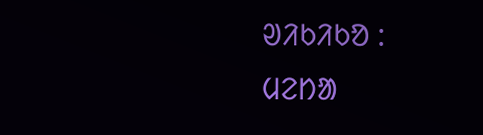ᱣᱤᱠᱤᱠᱚ :
ᱢᱮᱴᱟ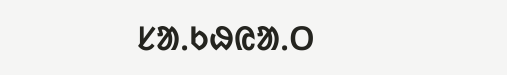ᱥᱟᱹᱠᱷᱭᱟᱹᱛ